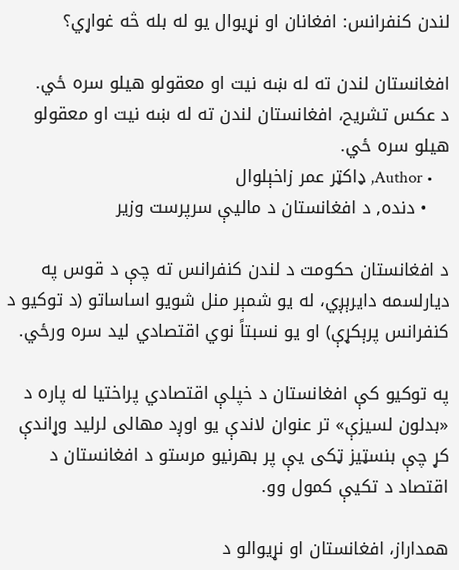لندن کنفرانس: افغانان او نړيوال یو له بله څه غواړي؟

افغانستان لندن ته له ښه نیت او معقولو هیلو سره ځي.
د عکس تشریح، افغانستان لندن ته له ښه نیت او معقولو هیلو سره ځي.
    • Author, ډاکټر عمر زاخېلوال
    • دنده, د افغانستان د ماليې سرپرست وزير

د افغانستان حکومت د لندن کنفرانس ته چې د قوس په دیارلسمه دایرېږي، له یو شمېر منل شويو اساساتو (د توکیو د کنفرانس پرېکړې) او یو نسبتاً نوي اقتصادي لید سره ورځي.

په توکیو کې افغانستان د خپلې اقتصادي پراختیا له پاره د «بدلون لسیزې» تر عنوان لاندې یو اوږد مهالی لرلید وړاندې کړ چې بنسټیز ټکی یې پر بهرنیو مرستو د افغانستان د اقتصاد د تکیې کمول وو.

همداراز، افغانستان او نړیوالو د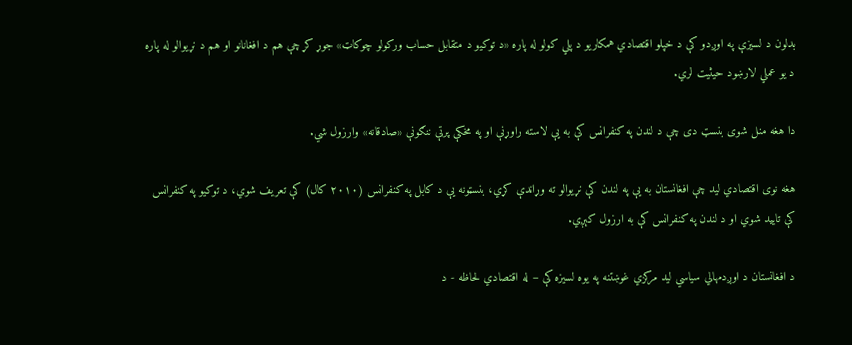بدلون د لسیزې په اوږدو کې د خپلو اقتصادي همکاریو د پلي کولو له پاره «د توکیو د متقابل حساب ورکولو چوکاټ» جوړ کړ چې هم د افغانانو او هم د نړیوالو له پاره د یو عملي لارښود حیثیت لري.

دا هغه منل شوی بنسټ دی چې د لندن په کنفرانس کې به یې لاسته راوړنې او په مخکې پرتې ننګونې «صادقانه» وارزول شي.

هغه نوی اقتصادي لید چې افغانستان به یې په لندن کې نړیوالو ته وړاندې کړي، بنسټونه یې د کابل په کنفرانس (۲۰۱۰ کال) کې تعریف شوي، د توکیو په کنفرانس کې تایید شوي او د لندن په کنفرانس کې به ارزول کېږي.

د افغانستان د اوږدمهالي سیاسي لید مرکزي غوښتنه په یوه لسیزه کې – له اقتصادي لحاظه - د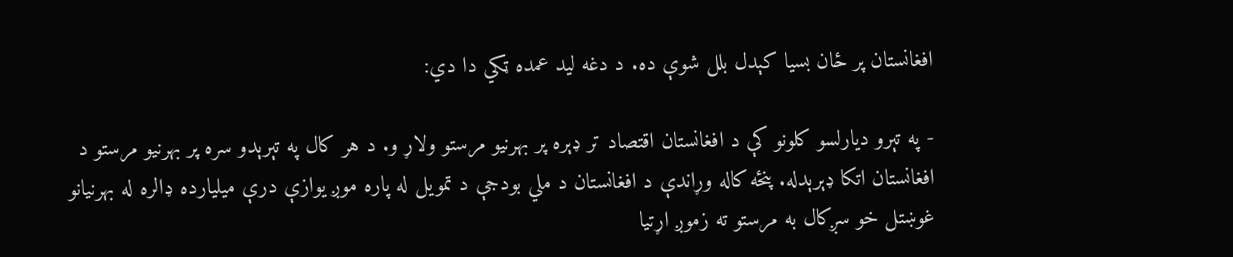افغانستان پر ځان بسیا کېدل بلل شوې ده. د دغه لید عمده ټکي دا دي:

- په تېرو دیارلسو کلونو کې د افغانستان اقتصاد تر ډېره پر بهرنیو مرستو ولاړ و. د هر کال په تېرېدو سره پر بهرنیو مرستو د افغانستان اتکا ډېرېدله. پنځه کاله وړاندې د افغانستان د ملي بودجې د تمویل له پاره موږ یوازې درې میلیارده ډالره له بهرنیانو غوښتل خو سږکال به مرستو ته زموږ اړتیا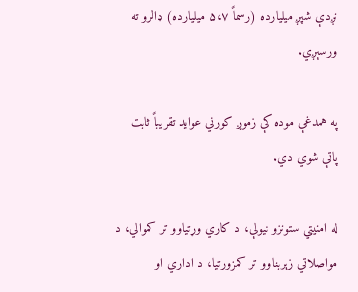نږدې شپږ میلیارده (رسماً ۵،۷ میلیارده) ډالرو ته ورسېږي.

په همدغې موده کې زموږ کورني عواید تقریباً ثابت پاتې شوي دي.

له امنیتي ستونزو نیولې، د کاري وړتیاوو تر کموالي، د مواصلاتي زېربناوو تر کمزورتیا، د اداري او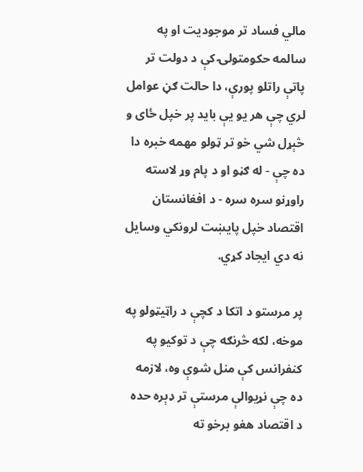مالي فساد تر موجودیت او په سالمه حکومتولۍ کې د دولت تر پاتې راتلو پورې، دا حالت ګڼ عوامل لري چې هر یو یې باید پر خپل ځای و څېړل شي خو تر ټولو مهمه خبره دا ده چې - له ګڼو او د پام وړ لاسته راوړنو سره سره - د افغانستان اقتصاد خپل پایښت لرونکي وسایل نه دي ایجاد کړي.

پر مرستو د اتکا د کچې د راټیټولو په موخه، لکه څرنګه چې د توکیو په کنفرانس کې منل شوې وه، لازمه ده چې نړیوالې مرستې تر ډېره حده د اقتصاد هغو برخو ته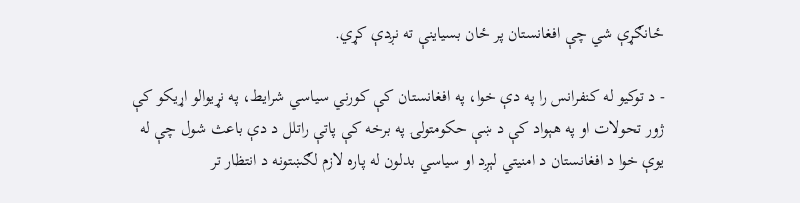ځانګړې شي چې افغانستان پر ځان بسیاینې ته نږدې کړي.

- د توکیو له کنفرانس را په دې خوا، په افغانستان کې کورني سیاسي شرایط، په نړیوالو اړیکو کې ژور تحولات او په هېواد کې د ښې حکومتولۍ په برخه کې پاتې راتلل د دې باعث شول چې له یوې خوا د افغانستان د امنیتي لېږد او سیاسي بدلون له پاره لازم لګښتونه د انتظار تر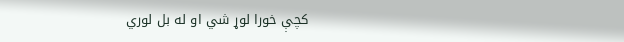کچې خورا لوړ شي او له بل لوري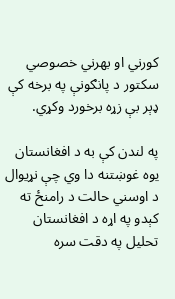کورني او بهرني خصوصي سکتور د پانګونې په برخه کې ډېر بې زړه برخورد وکړي.

په لندن کې به د افغانستان یوه غوښتنه دا وي چې نړیوال د اوسني حالت د رامنځ ته کېدو په اړه د افغانستان تحلیل په دقت سره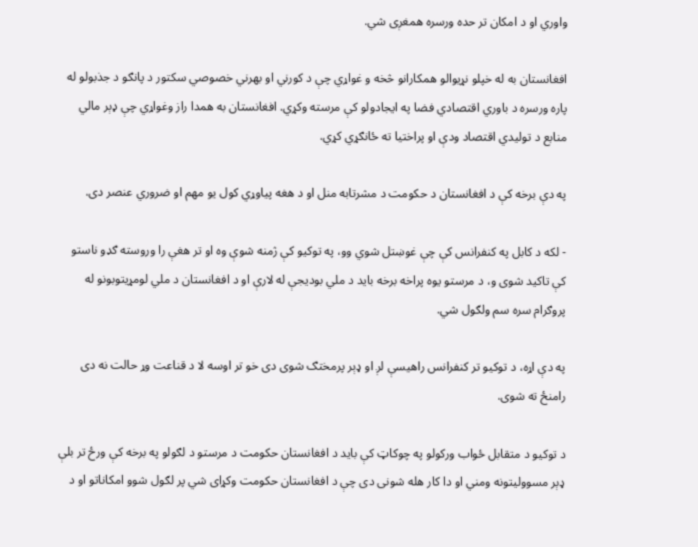واوري او د امکان تر حده ورسره همغږی شي.

افغانستان به له خپلو نړیوالو همکارانو څخه و غواړي چې د کورني او بهرني خصوصي سکتور د پانګو د جذبولو له پاره ورسره د باوري اقتصادي فضا په ایجادولو کې مرسته وکړي. افغانستان به همدا راز وغواړي چې ډېر مالي منابع د تولیدي اقتصاد ودې او پراختیا ته ځانګړي کړي.

په دې برخه کې د افغانستان د حکومت د مشرتابه منل او د هغه پیاوړي کول یو مهم او ضروري عنصر دی.

- لکه د کابل په کنفرانس کې چې غوښتل شوي وو، په توکیو کې ژمنه شوې وه او تر هغې را وروسته ګډو ناستو کې تاکید شوی و، د مرستو یوه پراخه برخه باید د ملي بودیجې له لارې او د افغانستان د ملي لومړیتوبونو له پروګرام سره سم ولګول شي.

په دې اړه، د توکیو تر کنفرانس راهیسې لږ او ډېر پرمختګ شوی دی خو تر اوسه لا د قناعت وړ حالت نه دی رامنځ ته شوی.

د توکیو د متقابل ځواب ورکولو په چوکاټ کې باید د افغانستان حکومت د مرستو د لګولو په برخه کې ورځ تر بلې ډېر مسوولیتونه ومني او دا کار هله شونی دی چې د افغانستان حکومت وکړای شي پر لګول شوو امکاناتو او د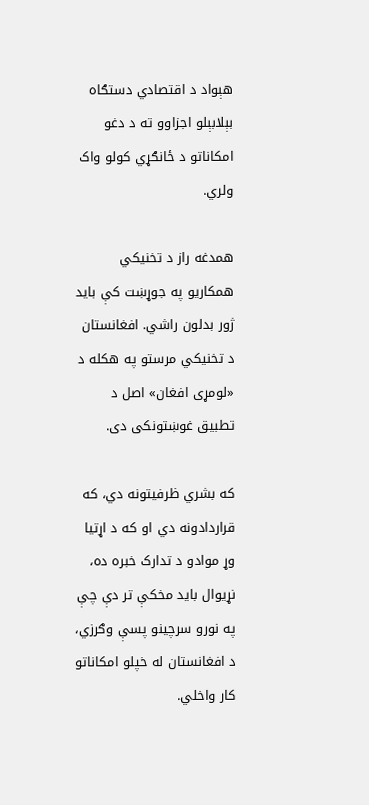هېواد د اقتصادي دستګاه بېلابېلو اجزاوو ته د دغو امکاناتو د ځانګړي کولو واک ولري.

همدغه راز د تخنیکي همکاریو په جوړښت کې باید ژور بدلون راشي. افغانستان د تخنیکي مرستو په هکله د «لومړی افغان» اصل د تطبیق غوښتونکی دی.

که بشري ظرفیتونه دي، که قراردادونه دي او که د اړتیا وړ موادو د تدارک خبره ده، نړیوال باید مخکې تر دې چې په نورو سرچینو پسې وګرزي، د افغانستان له خپلو امکاناتو کار واخلي.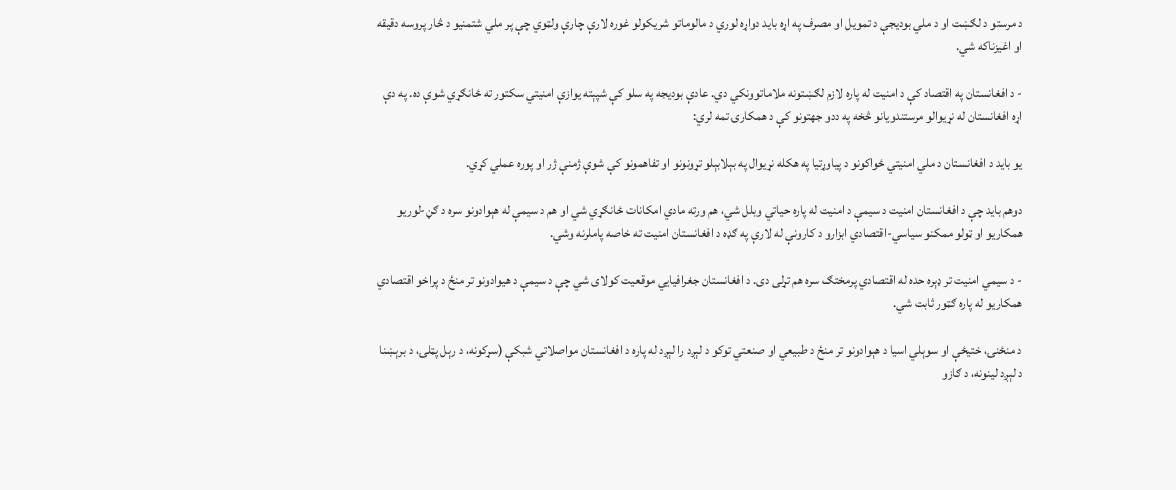د مرستو د لګښت او د ملي بودیجې د تمویل او مصرف په اړه باید دواړه لوري د مالوماتو شریکولو غوره لارې چارې ولټوي چې پر ملي شتمنیو د څار پروسه دقیقه او اغیزناکه شي.

- د افغانستان په اقتصاد کې د امنیت له پاره لازم لګښتونه ملاماتوونکي دي. عادې بودیجه په سلو کې شپېته یوازې امنیتي سکتور ته ځانګړي شوې ده. په دې اړه افغانستان له نړیوالو مرستندویانو څخه په ددو جهتونو کې د همکارۍ تمه لري:

یو باید د افغانستان د ملي امنیتي ځواکونو د پیاوړتیا په هکله نړیوال په بېلابېلو تړونونو او تفاهمونو کې شوې ژمنې ژر او پوره عملي کړي.

دوهم باید چې د افغانستان امنیت د سیمې د امنیت له پاره حیاتي وبلل شي، هم ورته مادي امکانات ځانګړي شي او هم د سیمې له هېوادونو سره د ګڼ-لوریو همکاریو او ټولو ممکنو سیاسي-اقتصادي ابزارو د کارونې له لارې په ګډه د افغانستان امنیت ته خاصه پاملرنه وشي.

- د سیمي امنیت تر ډېره حده له اقتصادي پرمختګ سره هم تړلی دی. د افغانستان جغرافیایي موقعیت کولای شي چې د سیمې د هیوادونو تر منځ د پراخو اقتصادي همکاریو له پاره ګټور ثابت شي.

د منځنۍ، ختیځې او سوېلي اسیا د هېوادونو تر منځ د طبیعي او صنعتي توکو د لېږد را لېږد له پاره د افغانستان مواصلاتي شبکې (سړکونه، د رېل پټلۍ، د برېښنا د لېږد لینونه، د ګازو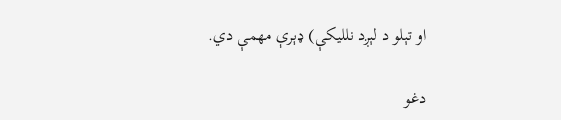او تېلو د لېږد نللیکې) ډېرې مهمې دي.

دغو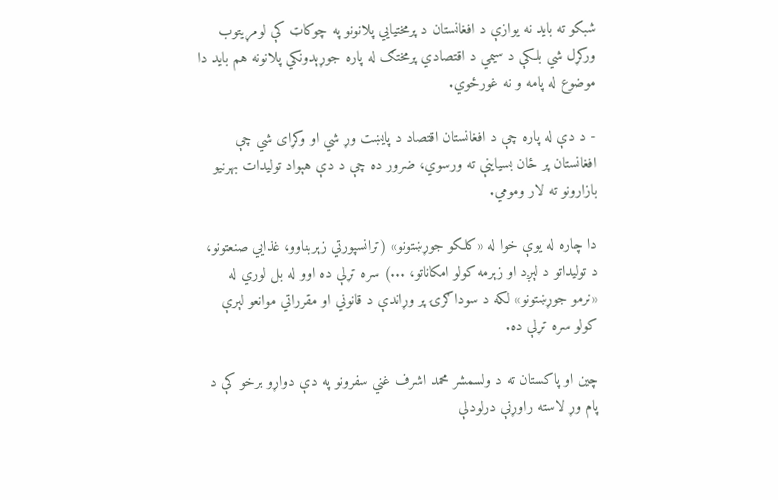شبکو ته باید نه یوازې د افغانستان د پرمختیایي پلانونو په چوکاټ کې لومړیتوب ورکړل شي بلکې د سیمي د اقتصادي پرمختګ له پاره جوړېدونکي پلانونه هم باید دا موضوع له پامه و نه غورځوي.

- د دې له پاره چې د افغانستان اقتصاد د پایښت وړ شي او وکړای شي چې افغانستان پر ځان بسیاینې ته ورسوي، ضرور ده چې د دې هېواد تولیدات بهرنیو بازارونو ته لار ومومي.

دا چاره له یوې خوا له «کلکو جوړښتونو» (ترانسپورتي زېربناوو، غذایي صنعتونو، د تولیداتو د لېږد او زېرمه کولو امکاناتو، ...) سره تړلې ده اوو له بل لوري له «نرمو جوړښتونو» لکه د سوداګرۍ پر وړاندې د قانوني او مقرراتي موانعو لېرې کولو سره تړلې ده.

چین او پاکستان ته د ولسمشر محمد اشرف غني سفرونو په دې دواړو برخو کې د پام وړ لاسته راوړنې درلودلې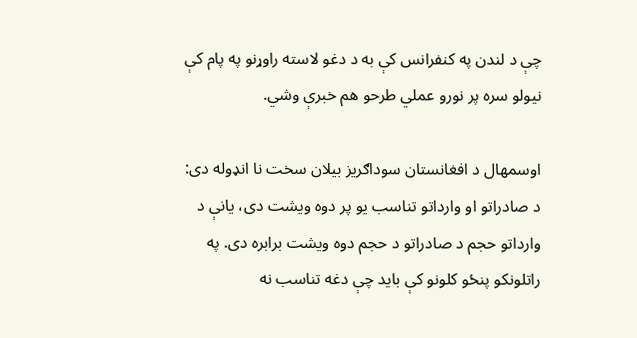چې د لندن په کنفرانس کې به د دغو لاسته راوړنو په پام کې نیولو سره پر نورو عملي طرحو هم خبرې وشي.

اوسمهال د افغانستان سوداګریز بیلان سخت نا انډوله دی: د صادراتو او وارداتو تناسب یو پر دوه ویشت دی، یانې د وارداتو حجم د صادراتو د حجم دوه ویشت برابره دی. په راتلونکو پنځو کلونو کې باید چې دغه تناسب نه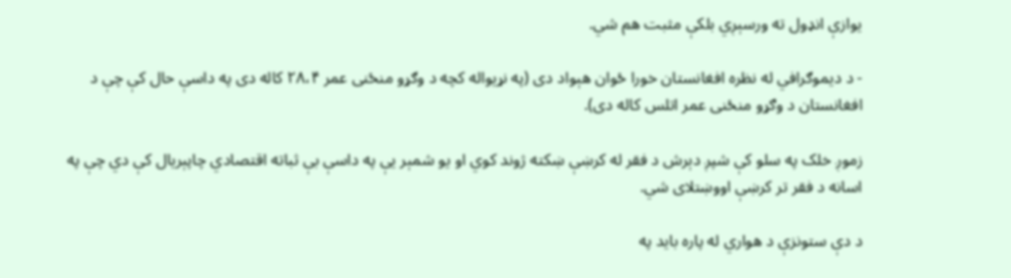یوازې انډول ته ورسېږي بلکې مثبت هم شي.

- د دیموګرافي له نظره افغانستان خورا ځوان هېواد دی (په نړیواله کچه د وګړو منځنی عمر ۲۸،۴ کاله دی په داسې حال کې چې د افغانستان د وګړو منځنی عمر اتلس کاله دی).

زموږ خلک په سلو کې شپږ دېرش د فقر له کرښې ښکته ژوند کوي او یو شمېر یې په داسې بې ثباته اقتصادي چاپېریال کې دي چې په اسانه د فقر تر کرښې اووښتلای شي.

د دې ستونزې د هواري له پاره باید په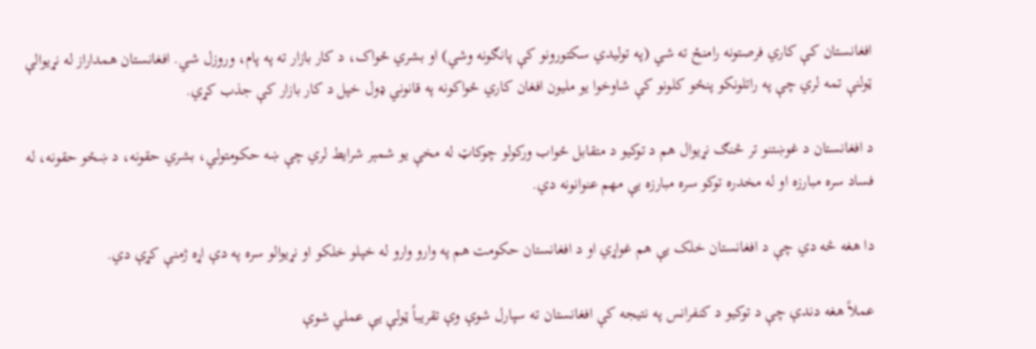افغانستان کې کاري فرصتونه رامنځ ته شي (په تولیدي سکتورونو کې پانګونه وشي) او بشري ځواک، د کار بازار ته په پام، وروزل شي. افغانستان همداراز له نړیوالې ټولنې تمه لري چې په راتلونکو پنځو کلونو کې شاوخوا یو ملیون افغان کاري ځواکونه په قانوني ډول خپل د کار بازار کې جذب کړي.

د افغانستان د غوښتنو تر څنګ نړیوال هم د توکیو د متقابل ځواب ورکولو چوکاټ له مخې یو شمېر شرایط لري چې ښه حکومتولي، بشري حقونه، د ښځو حقونه، له فساد سره مبارزه او له مخدره توکو سره مبارزه یې مهم عنوانونه دي.

دا هغه څه دي چې د افغانستان خلک یې هم غواړي او د افغانستان حکومت هم په وارو وارو له خپلو خلکو او نړیوالو سره په دې اړه ژمنې کړې دي.

عملاً هغه دندې چې د توکیو د کنفرانس په نتیجه کې افغانستان ته سپارل شوې وې تقریباً ټولې یې عملي شوې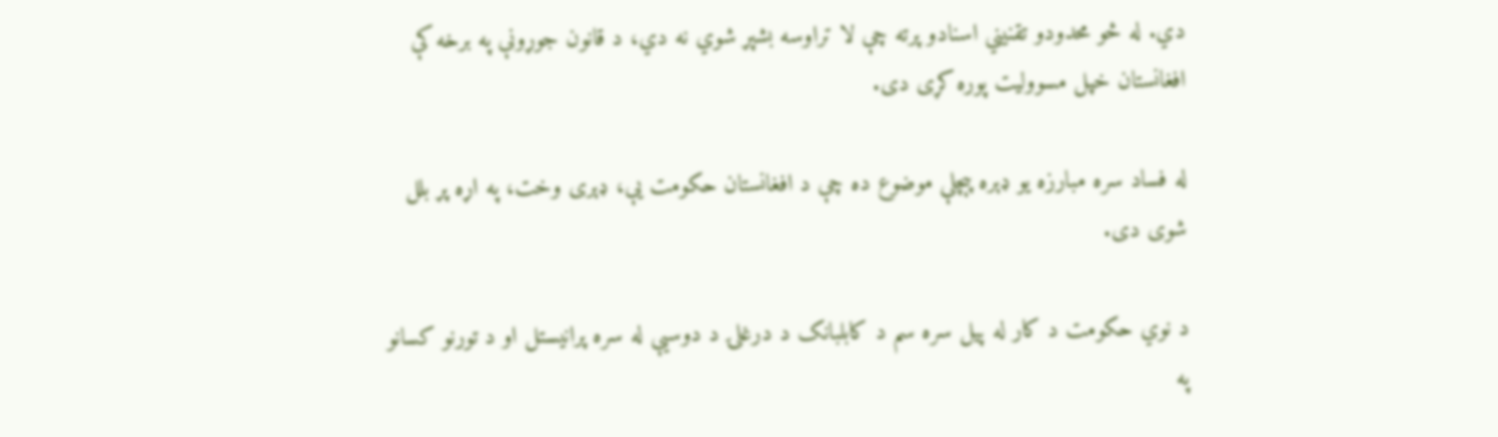دي. له څو محدودو تقنیني اسنادو پرته چې لا تراوسه بشپړ شوي نه دي، د قانون جوړونې په برخه کې افغانستان خپل مسوولیت پوره کړی دی.

له فساد سره مبارزه یو ډېره پېچلې موضوع ده چې د افغانستان حکومت یې، ډېری وخت، په اړه پړ بلل شوی دی.

د نوي حکومت د کار له پیل سره سم د کابلبانک د درغلۍ د دوسیې له سره پرانیستل او د تورنو کسانو په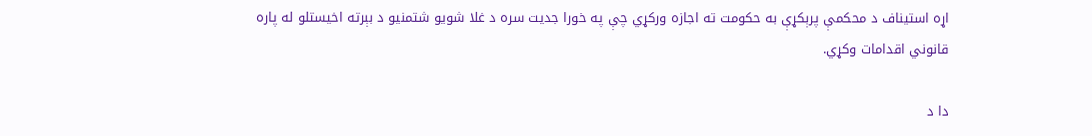اړه استیناف د محکمې پرېکړې به حکومت ته اجازه ورکړي چې په خورا جدیت سره د غلا شویو شتمنیو د بېرته اخیستلو له پاره قانوني اقدامات وکړي.

دا د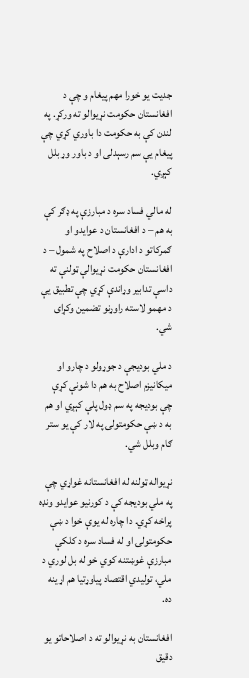جدیت یو خورا مهم پیغام و چې د افغانستان حکومت نړیوالو ته ورکړ. په لندن کې به حکومت دا باوري کړي چې پیغام یې سم رسېدلی او د باور وړ بلل کېږي.

له مالي فساد سره د مبارزې په ډګر کې به هم – د افغانستان د عوایدو او ګمرکاتو د ادارې د اصلاح په شمول – د افغانستان حکومت نړیوالې ټولنې ته داسې تدابیر وړاندې کړي چې تطبیق یې د مهمو لاسته راوړنو تضمین وکړای شي.

د ملي بودیجې د جوړولو د چارو او میکانیزم اصلاح به هم دا شونې کړې چې بودیجه په سم ډول پلې کېږي او هم به د ښې حکومتولۍ په لار کې یو ستر ګام وبلل شي.

نړیواله ټولنه له افغانستانه غواړي چې په ملي بودیجه کې د کورنیو عوایدو ونډه پراخه کړي. دا چاره له یوې خوا د ښې حکومتولۍ او له فساد سره د کلکې مبارزې غوښتنه کوي خو له بل لوري د ملي، تولیدي اقتصاد پیاوړتیا هم اړینه ده.

افغانستان به نړیوالو ته د اصلاحاتو یو دقیق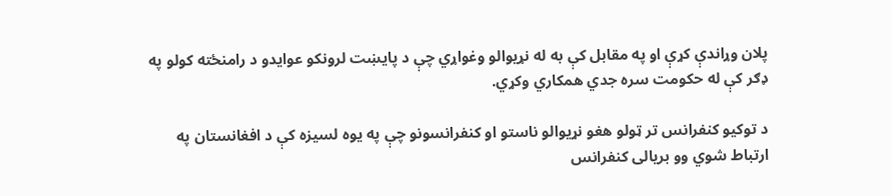پلان وړاندې کړې او په مقابل کې به له نړیوالو وغواړي چې د پایښت لرونکو عوایدو د رامنځته کولو په ډګر کې له حکومت سره جدي همکاري وکړي.

د توکیو کنفرانس تر ټولو هغو نړیوالو ناستو او کنفرانسونو چې په یوه لسیزه کې د افغانستان په ارتباط شوي وو بریالی کنفرانس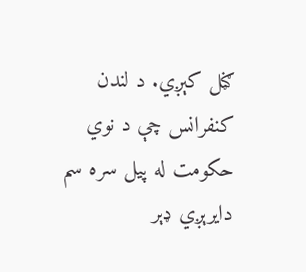ګڼل کېږي. د لندن کنفرانس چې د نوي حکومت له پیل سره سم دایرېږي ډېر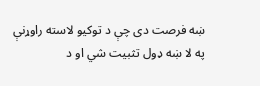ښه فرصت دی چې د توکیو لاسته راوړنې په لا ښه ډول تثبیت شي او د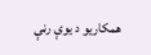همکاریو د یوې رڼې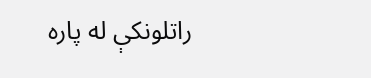راتلونکې له پاره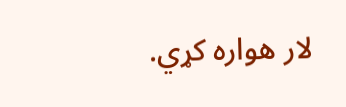لار هواره کړي.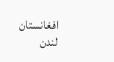افغانستان لندن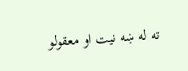ته له ښه نیت او معقولو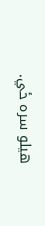هیلو سره ځي.